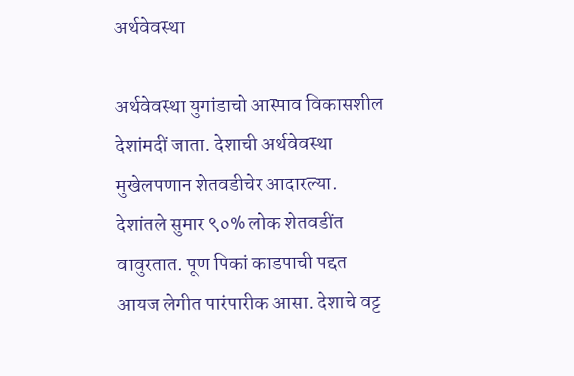अर्थवेवस्था

अर्थवेवस्था युगांडाचो आस्पाव विकासशील देशांमदीं जाता. देशाची अर्थवेवस्था मुखेलपणान शेतवडीचेर आदारल्या. देशांतले सुमार ९०% लोक शेतवडींत वावुरतात. पूण पिकां काडपाची पद्दत आयज लेगीत पारंपारीक आसा. देशाचे वट्ट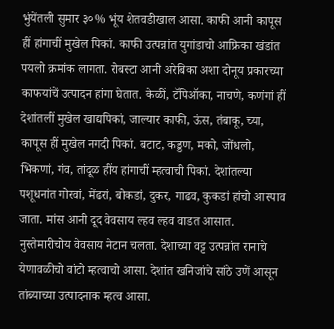भुंयेंतली सुमार ३०% भूंय शेतवडीखाल आसा. काफी आनी कापूस हीं हांगाचीं मुखेल पिकां. काफी उत्पन्नांत युगांडाचो आफ्रिका खंडांत पयलो क्रमांक लागता. रोबस्टा आनी अरेबिका अशा दोनूय प्रकारच्या काफयांचें उत्पादन हांगा घेतात. केळीं, टॅपिऑका, नाचणे, कणंगां हीं देशांतलीं मुखेल खाद्यपिकां, जाल्यार काफी, ऊंस, तंबाकू, च्या, कापूस हीं मुखेल नगदी पिकां. बटाट, कड्डण, मको, जोंधलो, भिकणां, गंव, तांदूळ हींय हांगाचीं म्हत्वाची पिकां. देशांतल्या पशूधनांत गोरवां, मेंढरां, बोकडां, दुकर, गाढव, कुकडां हांचो आस्पाव जाता. मांस आनी दूद वेवसाय ल्हव ल्हव वाडत आसात. नुस्तेमारीचोय वेवसाय नेटान चलता. देशाच्या वट्ट उत्पन्नांत रानाचे येणावळीचो वांटो म्हत्वाचो आसा. देशांत खनिजांचे सांठे उणें आसून तांब्याच्या उत्पादनाक म्हत्व आसा.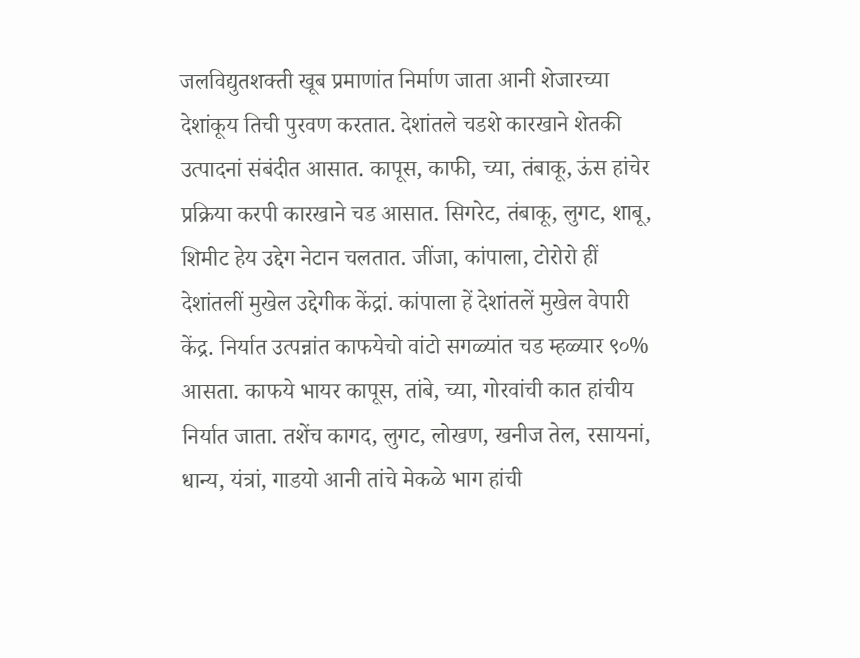जलविद्युतशक्ती खूब प्रमाणांत निर्माण जाता आनी शेजारच्या देशांकूय तिची पुरवण करतात. देशांतले चडशे कारखाने शेतकी उत्पादनां संबंदीत आसात. कापूस, काफी, च्या, तंबाकू, ऊंस हांचेर प्रक्रिया करपी कारखाने चड आसात. सिगरेट, तंबाकू, लुगट, शाबू, शिमीट हेय उद्देग नेटान चलतात. जींजा, कांपाला, टोरोरो हीं देशांतलीं मुखेल उद्देगीक केंद्रां. कांपाला हें देशांतलें मुखेल वेपारी केंद्र. निर्यात उत्पन्नांत काफयेचो वांटो सगळ्यांत चड म्हळ्यार ९०% आसता. काफये भायर कापूस, तांबे, च्या, गोरवांची कात हांचीय निर्यात जाता. तशेंच कागद, लुगट, लोखण, खनीज तेल, रसायनां, धान्य, यंत्रां, गाडयो आनी तांचे मेकळे भाग हांची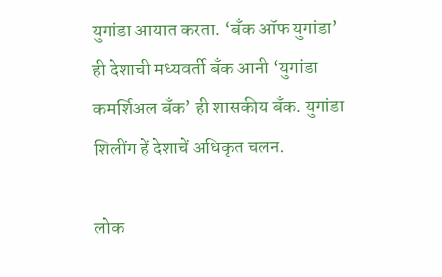युगांडा आयात करता. ‘बँक ऑफ युगांडा’ ही देशाची मध्यवर्ती बँक आनी ‘युगांडा कमर्शिअल बँक’ ही शासकीय बँक. युगांडा शिलींग हें देशाचें अधिकृत चलन.

लोक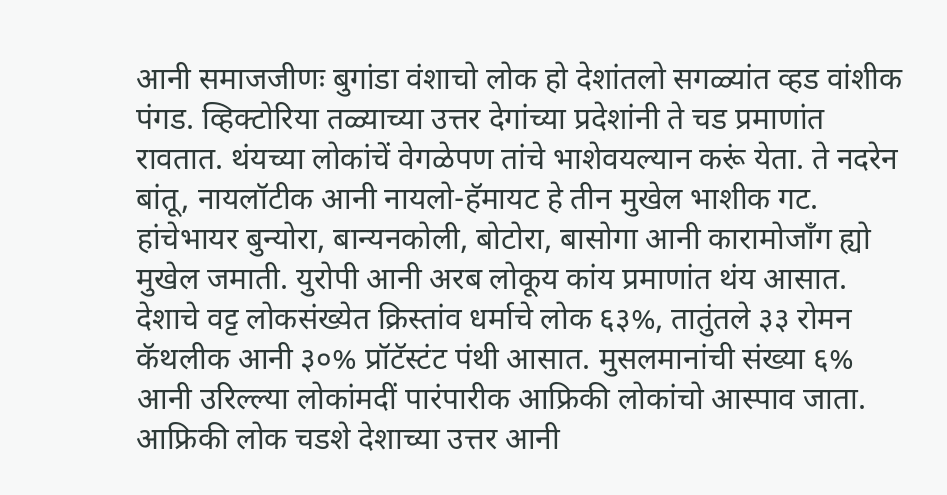आनी समाजजीणः बुगांडा वंशाचो लोक हो देशांतलो सगळ्यांत व्हड वांशीक पंगड. व्हिक्टोरिया तळ्याच्या उत्तर देगांच्या प्रदेशांनी ते चड प्रमाणांत रावतात. थंयच्या लोकांचें वेगळेपण तांचे भाशेवयल्यान करूं येता. ते नदरेन बांतू, नायलॉटीक आनी नायलो-हॅमायट हे तीन मुखेल भाशीक गट. हांचेभायर बुन्योरा, बान्यनकोली, बोटोरा, बासोगा आनी कारामोजाँग ह्यो मुखेल जमाती. युरोपी आनी अरब लोकूय कांय प्रमाणांत थंय आसात. देशाचे वट्ट लोकसंख्येत क्रिस्तांव धर्माचे लोक ६३%, तातुंतले ३३ रोमन कॅथलीक आनी ३०% प्रॉटॅस्टंट पंथी आसात. मुसलमानांची संख्या ६% आनी उरिल्ल्या लोकांमदीं पारंपारीक आफ्रिकी लोकांचो आस्पाव जाता. आफ्रिकी लोक चडशे देशाच्या उत्तर आनी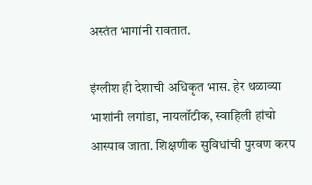अस्तंत भागांनी रावतात.

इंग्लीश ही देशाची अधिकृत भास. हेर थळाव्या भाशांनी लगांडा, नायलॉटीक, स्वाहिली हांचो आस्पाव जाता. शिक्षणीक सुविधांची पुरवण करप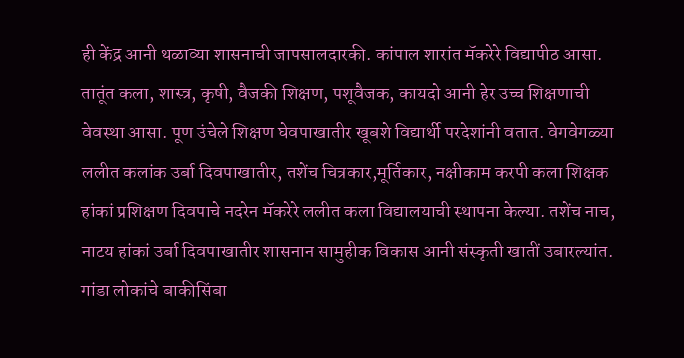ही केंद्र आनी थळाव्या शासनाची जापसालदारकी. कांपाल शारांत मॅकरेरे विद्यापीठ आसा. तातूंत कला, शास्त्र, कृषी, वैजकी शिक्षण, पशूवैजक, कायदो आनी हेर उच्च शिक्षणाची वेवस्था आसा. पूण उंचेले शिक्षण घेवपाखातीर खूबशे विद्यार्थी परदेशांनी वतात. वेगवेगळ्या ललीत कलांक उर्बा दिवपाखातीर, तशेंच चित्रकार,मूर्तिकार, नक्षीकाम करपी कला शिक्षक हांकां प्रशिक्षण दिवपाचे नदरेन मॅकरेरे ललीत कला विद्यालयाची स्थापना केल्या. तशेंच नाच, नाटय हांकां उर्बा दिवपाखातीर शासनान सामुहीक विकास आनी संस्कृती खातीं उबारल्यांत. गांडा लोकांचे बाकीसिंबा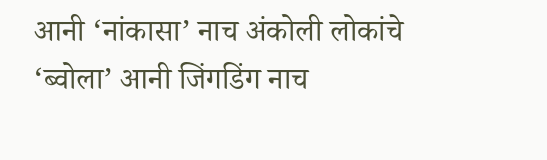आनी ‘नांकासा’ नाच अंकोली लोकांचे ‘ब्वोला’ आनी जिंगडिंग नाच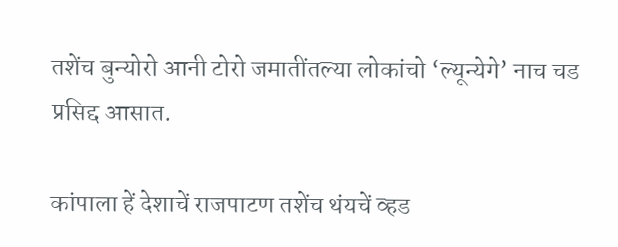तशेंच बुन्योरो आनी टोरो जमातींतल्या लोकांचो ‘ल्यून्येगे’ नाच चड प्रसिद्द आसात.

कांपाला हें देशाचें राजपाटण तशेंच थंयचें व्हड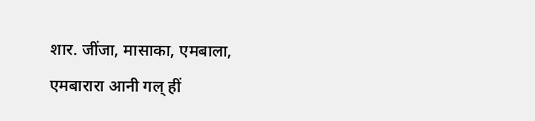शार. जींजा, मासाका, एमबाला, एमबारारा आनी गल् हीं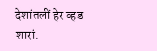देशांतलीं हेर व्हड शारां.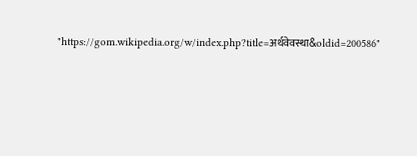"https://gom.wikipedia.org/w/index.php?title=अर्थवेवस्था&oldid=200586"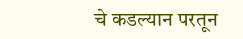चे कडल्यान परतून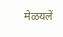मेळयलें